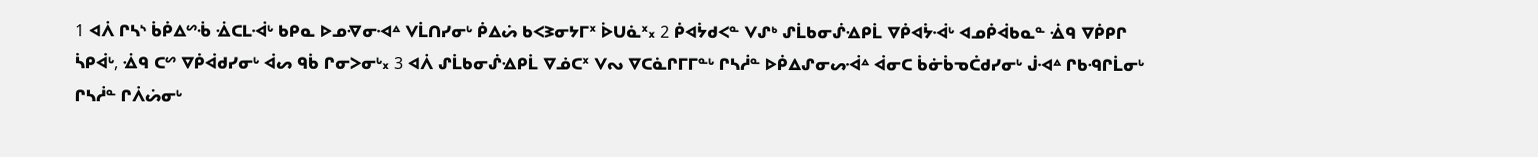1 ᐊᐲ ᒋᓴᔅ ᑳᑮᐃᔥᒀ ᐐᑕᒪᐙᒡ ᑲᑭᓇ ᐅᓄᐌᓂᐗᐞ ᐯᒫᑎᓯᓂᒡ ᑮᐃᔖ ᑲᐸᕒᓂᔭᒥᕽ ᐆᑌᓈᕽ᙮ 2 ᑮᐊᔮᑯᐸᓐ ᐯᔑᒃ ᔑᒫᑲᓂᔒᐎᑭᒫ ᐁᑮᐊᔮᐙᒡ ᐊᓄᑮᐋᑲᓇᓐ ᐐᑫ ᐁᑮᑭᒋ ᓵᑭᐋᒡ, ᐐᑫ ᑕᔥ ᐁᑮᐋᑯᓯᓂᒡ ᐋᔕ ᑫᑳ ᒋᓂᐳᓂᒡ᙮ 3 ᐊᐲ ᔑᒫᑲᓂᔒᐎᑭᒫ ᐁᓅᑕᕽ ᐯᔓ ᐁᑕᓈᒋᒥᒥᓐᒡ ᒋᓴᓲᓐ ᐅᑮᐃᔑᓂᔕᐙᐞ ᐋᓂᑕ ᑳᓃᑳᓀᑖᑯᓯᓂᒡ ᒎᐗᐞ ᒋᑲᑴᒋᒫᓂᒡ ᒋᓴᓲᓐ ᒋᐲᔖᓂᒡ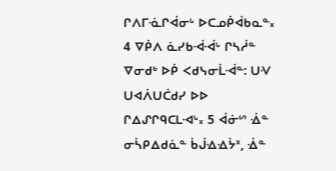ᒋᐱᒥᓍᒋᐋᓂᒡ ᐅᑕᓄᑮᐋᑲᓇᓐ᙮ 4 ᐁᑮᐱ ᓈᓯᑲᐙᐙᒡ ᒋᓴᓲᓐ ᐁᓂᑯᒃ ᐅᑮ ᐸᑯᓭᓂᒫᐙᓐ: ᑌᐺ ᑌᐊᐲᑌᑖᑯᓯ ᐅᐅ ᒋᐃᔑᒋᑫᑕᒪᐗᒡ᙮ 5 ᐋᓃᔥ ᐐᓐ ᓂᓵᑭᐃᑯᓈᓐ ᑳᒎᐎᐎᔮᕽ, ᐐᓐ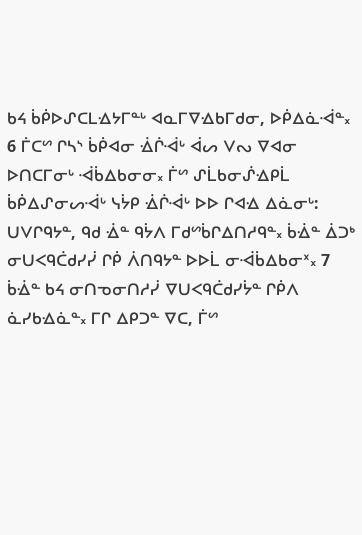ᑲᔦ ᑳᑮᐅᔑᑕᒪᐎᔭᒥᓐᒡ ᐊᓇᒥᐁᐎᑲᒥᑯᓂ, ᐅᑮᐃᓈᐙᓐ᙮ 6 ᒦᑕᔥ ᒋᓴᔅ ᑳᑮᐊᓂ ᐐᒌᐙᒡ ᐋᔕ ᐯᔓ ᐁᐊᓂ ᐅᑎᑕᒥᓂᒡ ᐙᑳᐃᑲᓂᓂ᙮ ᒦᔥ ᔑᒫᑲᓂᔒᐎᑭᒫ ᑳᑮᐃᔑᓂᔕᐙᒡ ᓭᔮᑭ ᐐᒌᐙᒡ ᐅᐅ ᒋᐊᐎ ᐃᓈᓂᒡ: ᑌᐯᒋᑫᔭᓐ, ᑫᑯ ᐐᓐ ᑫᔮᐱ ᒥᑯᔥᑳᒋᐃᑎᓱᑫᓐ᙮ ᑳᐐᓐ ᐄᑐᒃ ᓂᑌᐸᑫᑖᑯᓯᓰ ᒋᑮ ᐲᑎᑫᔭᓐ ᐅᐅᒫ ᓂᐙᑳᐃᑲᓂᕽ᙮ 7 ᑳᐐᓐ ᑲᔦ ᓂᑎᓀᓂᑎᓱᓰ ᐁᑌᐸᑫᑖᑯᓯᔮᓐ ᒋᑮᐱ ᓈᓯᑲᐎᓈᓐ᙮ ᒥᒋ ᐃᑭᑐᓐ ᐁᑕ, ᒦᔥ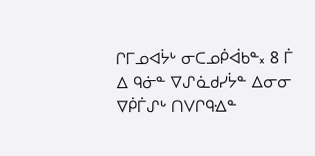ᒋᒥᓄᐊᔮᒡ ᓂᑕᓄᑮᐋᑲᓐ᙮ 8 ᒦ ᐃ ᑫᓃᓐ ᐁᔑᓈᑯᓯᔮᓐ ᐃᓂᓂ ᐁᑮᒦᔑᒡ ᑎᐯᒋᑫᐎᓐ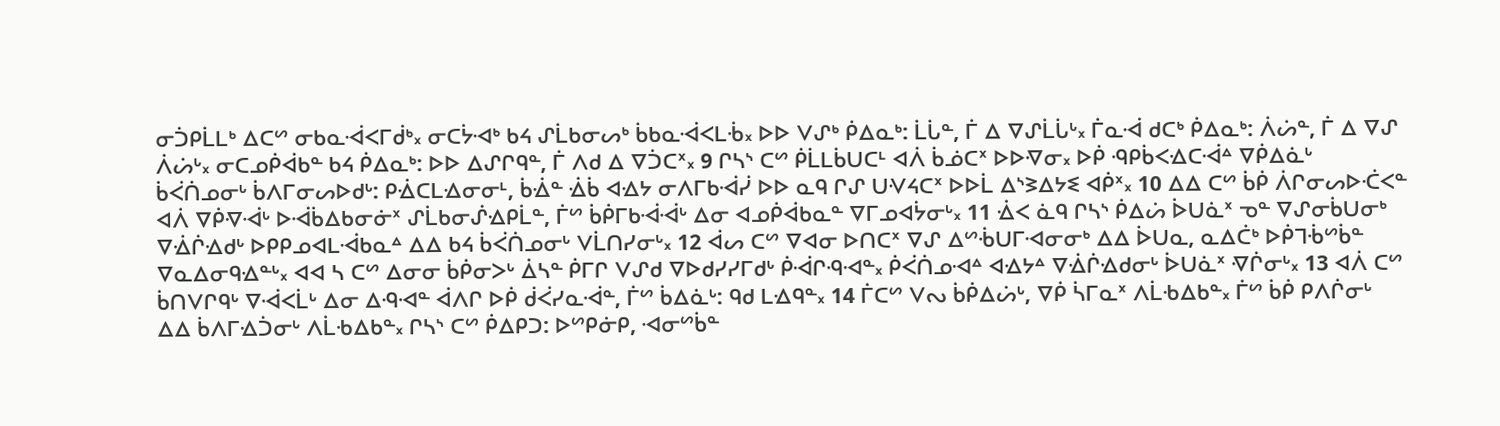ᓂᑑᑭᒫᒪᒃ ᐃᑕᔥ ᓂᑲᓇᐙᐸᒥᑰᒃ᙮ ᓂᑕᔮᐗᒃ ᑲᔦ ᔑᒫᑲᓂᔕᒃ ᑳᑲᓇᐙᐸᒪᒀ᙮ ᐅᐅ ᐯᔑᒃ ᑮᐃᓇᒃ: ᒫᒑᓐ, ᒦ ᐃ ᐁᔑᒫᒑᒡ᙮ ᒦᓇᐙ ᑯᑕᒃ ᑮᐃᓇᒃ: ᐲᔖᓐ, ᒦ ᐃ ᐁᔑ ᐲᔖᒡ᙮ ᓂᑕᓄᑮᐋᑲᓐ ᑲᔦ ᑮᐃᓇᒃ: ᐅᐅ ᐃᔑᒋᑫᓐ, ᒦ ᐱᑯ ᐃ ᐁᑑᑕᕽ᙮ 9 ᒋᓴᔅ ᑕᔥ ᑮᒫᒪᑳᑌᑕᒻ ᐊᐲ ᑳᓅᑕᕽ ᐅᐅᐌᓂ᙮ ᐅᑮ ᑴᑭᑳᐸᐎᑕᐙᐞ ᐁᑮᐃᓈᒡ ᑳᐹᑏᓄᓂᒡ ᑳᐱᒥᓂᔕᐅᑯᒡ: ᑭᐐᑕᒪᐎᓂᓂᒻ, ᑳᐐᓐ ᐐᑳ ᐊᐎᔭ ᓂᐱᒥᑲᐙᓰ ᐅᐅ ᓇᑫ ᒋᔑ ᑌᐺᔦᑕᕽ ᐅᐅᒫ ᐃᔅᕒᐃᔭᓬ ᐊᑮᕽ᙮ 10 ᐃᐃ ᑕᔥ ᑳᑮ ᐲᒋᓂᔕᐅᑣᐸᓐ ᐊᐲ ᐁᑮᐌᐙᒡ ᐅᐙᑳᐃᑲᓂᓃᕽ ᔑᒫᑲᓂᔒᐎᑭᒫᓐ, ᒦᔥ ᑳᑮᒥᑲᐙᐙᒡ ᐃᓂ ᐊᓄᑮᐋᑲᓇᓐ ᐁᒥᓄᐊᔮᓂᒡ᙮ 11 ᐐᐸ ᓈᑫ ᒋᓴᔅ ᑮᐃᔖ ᐆᑌᓈᕽ ᓀᓐ ᐁᔑᓂᑳᑌᓂᒃ ᐁᐐᒌᐎᑯᒡ ᐅᑭᑭᓄᐊᒪᐙᑲᓇᐞ ᐃᐃ ᑲᔦ ᑳᐹᑏᓄᓂᒡ ᐯᒫᑎᓯᓂᒡ᙮ 12 ᐋᔕ ᑕᔥ ᐁᐊᓂ ᐅᑎᑕᕽ ᐁᔑ ᐃᔥᒀᑌᒥᐗᓂᓂᒃ ᐃᐃ ᐆᑌᓇ, ᓇᐃᑖᒃ ᐅᑮᒣᒀᔥᑳᓐ ᐁᓇᐃᓂᑫᐎᓐᒡ᙮ ᐊᐊ ᓴ ᑕᔥ ᐃᓂᓂ ᑳᑮᓂᐳᒡ ᐄᓴᓐ ᑮᒥᒋ ᐯᔑᑯ ᐁᐅᑯᓯᓯᒥᑯᒡ ᑮᐙᒋᑴᐗᓐ᙮ ᑮᐹᑏᓄᐗᐞ ᐊᐎᔭᐞ ᐁᐐᒌᐎᑯᓂᒡ ᐆᑌᓈᕽ ᐌᒌᓂᒡ᙮ 13 ᐊᐲ ᑕᔥ ᑳᑎᐯᒋᑫᒡ ᐁᐙᐸᒫᒡ ᐃᓂ ᐃᑴᐗᓐ ᐋᐱᒋ ᐅᑮ ᑰᐹᓯᓇᐙᓐ, ᒦᔥ ᑳᐃᓈᒡ: ᑫᑯ ᒪᐎᑫᓐ᙮ 14 ᒦᑕᔥ ᐯᔓ ᑳᑮᐃᔖᒡ, ᐁᑮ ᓵᒥᓇᕽ ᐱᒫᑾᐃᑲᓐ᙮ ᒦᔥ ᑳᑮ ᑭᐱᒌᓂᒡ ᐃᐃ ᑳᐱᒥᐎᑑᓂᒡ ᐱᒫᑾᐃᑲᓐ᙮ ᒋᓴᔅ ᑕᔥ ᑮᐃᑭᑐ: ᐅᔥᑭᓃᑭ, ᐗᓂᔥᑳᓐ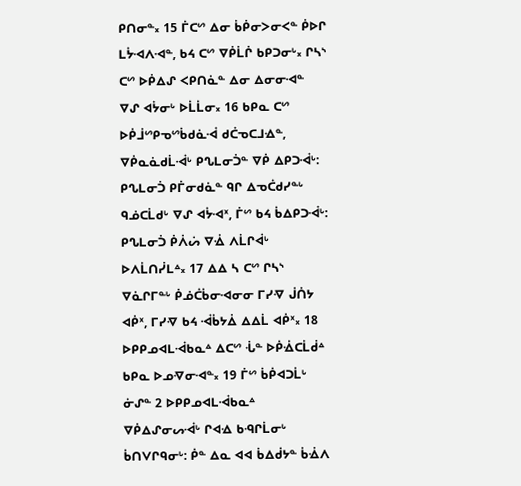ᑭᑎᓂᓐ᙮ 15 ᒦᑕᔥ ᐃᓂ ᑳᑮᓂᐳᓂᐸᓐ ᑮᐅᒋ ᒪᔮᐗᐱᐗᓐ, ᑲᔦ ᑕᔥ ᐁᑮᒫᒌ ᑲᑭᑐᓂᒡ᙮ ᒋᓴᔅ ᑕᔥ ᐅᑮᐃᔑ ᐸᑭᑎᓈᓐ ᐃᓂ ᐃᓂᓂᐗᓐ ᐁᔑ ᐊᔮᓂᒡ ᐅᒫᒫᓂ᙮ 16 ᑲᑭᓇ ᑕᔥ ᐅᑮᒨᔥᑭᓀᔥᑳᑯᓈᐙ ᑯᑖᓀᑕᒧᐎᓐ, ᐁᑮᓇᓈᑯᒫᐙᒡ ᑭᔐᒪᓂᑑᓐ ᐁᑮ ᐃᑭᑐᐙᒡ: ᑭᔐᒪᓂᑑ ᑭᒦᓂᑯᓈᓐ ᑫᒋ ᐃᓀᑖᑯᓯᓐᒡ ᑫᓅᑕᒫᑯᒡ ᐁᔑ ᐊᔮᐗᕽ, ᒦᔥ ᑲᔦ ᑳᐃᑭᑐᐙᒡ: ᑭᔐᒪᓂᑑ ᑮᐲᔖ ᐁᐐ ᐱᒫᒋᐋᒡ ᐅᐱᒫᑎᓰᒪᐞ᙮ 17 ᐃᐃ ᓴ ᑕᔥ ᒋᓴᔅ ᐁᓈᒋᒥᓐᒡ ᑮᓅᑖᑳᓂᐗᓂᓂ ᒥᓯᐌ ᒎᑏᔭ ᐊᑮᕽ, ᒥᓯᐌ ᑲᔦ ᐙᑳᔭᐄ ᐃᐃᒫ ᐊᑮᕽ᙮ 18 ᐅᑭᑭᓄᐊᒪᐙᑲᓇᐞ ᐃᑕᔥ ᒞᓐ ᐅᑮᐐᑕᒫᑰᐞ ᑲᑭᓇ ᐅᓄᐌᓂᐗᓐ᙮ 19 ᒦᔥ ᑳᑮᐊᑐᒫᒡ ᓃᔑᓐ 2 ᐅᑭᑭᓄᐊᒪᐙᑲᓇᐞ ᐁᑮᐃᔑᓂᔕᐙᒡ ᒋᐊᐎ ᑲᑴᒋᒫᓂᒡ ᑳᑎᐯᒋᑫᓂᒡ: ᑮᓐ ᐃᓇ ᐊᐊ ᑳᐃᑰᔭᓐ ᑳᐐᐱ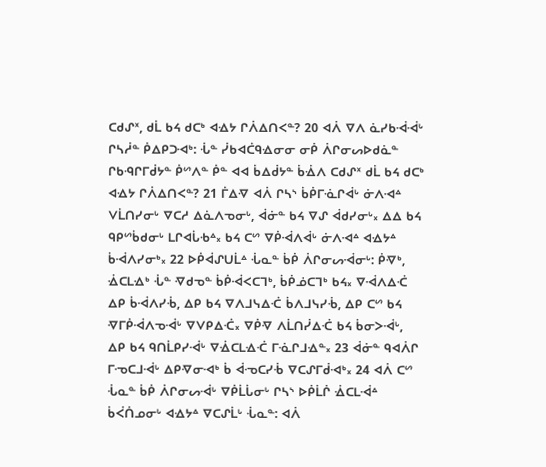ᑕᑯᔑᕽ, ᑯᒫ ᑲᔦ ᑯᑕᒃ ᐊᐎᔭ ᒋᐲᐃᑎᐸᓐ? 20 ᐊᐲ ᐁᐱ ᓈᓯᑲᐙᐙᒡ ᒋᓴᓲᓐ ᑮᐃᑭᑐᐗᒃ: ᒞᓐ ᓰᑲᐊᑖᑫᐎᓂᓂ ᓂᑮ ᐲᒋᓂᔕᐅᑯᓈᓐ ᒋᑲᑴᒋᒥᑰᔭᓐ ᑮᔥᐱᓐ ᑮᓐ ᐊᐊ ᑳᐃᑰᔭᓐ ᑳᐐᐱ ᑕᑯᔑᕽ ᑯᒫ ᑲᔦ ᑯᑕᒃ ᐊᐎᔭ ᒋᐲᐃᑎᐸᓐ? 21 ᒦᐃᐌ ᐊᐲ ᒋᓴᔅ ᑳᑮᒥᓍᒋᐋᒡ ᓃᐱᐗᐞ ᐯᒫᑎᓯᓂᒡ ᐁᑕᓱ ᐃᓈᐱᓀᓂᒡ, ᐋᓃᓐ ᑲᔦ ᐁᔑ ᐋᑯᓯᓂᒡ᙮ ᐃᐃ ᑲᔦ ᑫᑭᔥᑳᑯᓂᒡ ᒪᒋᐊᒑᑾᐞ᙮ ᑲᔦ ᑕᔥ ᐁᑮᐙᐱᐋᒡ ᓃᐱᐗᐞ ᐊᐎᔭᐞ ᑳᐙᐱᓯᓂᒃ᙮ 22 ᐅᑮᐋᔑᑌᒫᐞ ᒞᓇᓐ ᑳᑮ ᐲᒋᓂᔕᐙᓂᒡ: ᑮᐌᒃ, ᐐᑕᒪᐎᒃ ᒞᓐ ᐌᑯᓀᓐ ᑳᑮᐙᐸᑕᒣᒃ, ᑳᑮᓅᑕᒣᒃ ᑲᔦ᙮ ᐁᐙᐱᐃᑣ ᐃᑭ ᑳᐙᐱᓯᒀ, ᐃᑭ ᑲᔦ ᐁᐱᒧᓭᐃᑣ ᑳᐱᒧᓭᓯᒀ, ᐃᑭ ᑕᔥ ᑲᔦ ᐌᒥᑮᐙᐱᓀᐙᒡ ᐁᐯᑭᐃᑣ᙮ ᐁᑮᐌ ᐱᒫᑎᓰᐃᑣ ᑲᔦ ᑳᓂᐳᐙᒡ, ᐃᑭ ᑲᔦ ᑫᑎᒫᑭᓯᐙᒡ ᐁᐐᑕᒪᐎᑣ ᒥᓍᒋᒧᐎᓐ᙮ 23 ᐋᓃᓐ ᑫᐊᐲᒋ ᒥᓉᑕᒧᐙᒡ ᐃᑭᐌᓂᐗᒃ ᑳ ᐋᓉᑕᓯᒀ ᐁᑕᔑᒥᑰᐗᒃ᙮ 24 ᐊᐲ ᑕᔥ ᒞᓇᓐ ᑳᑮ ᐲᒋᓂᔕᐙᒡ ᐁᑮᒫᒑᓂᒡ ᒋᓴᔅ ᐅᑮᒫᒌ ᐐᑕᒪᐙᐞ ᑳᐹᑏᓄᓂᒡ ᐊᐎᔭᐞ ᐁᑕᔑᒫᒡ ᒞᓇᓐ: ᐊᐲ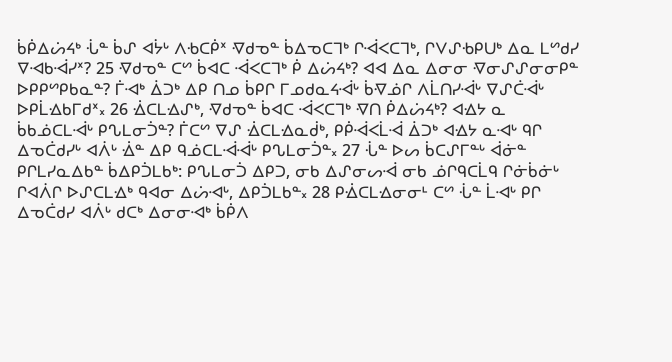ᑳᑮᐃᔖᔦᒃ ᒞᓐ ᑳᔑ ᐊᔮᒡ ᐱᑾᑕᑮᕽ ᐌᑯᓀᓐ ᑳᐃᓀᑕᒣᒃ ᒋᐙᐸᑕᒣᒃ, ᒋᐯᔑᑾᑭᑌᒃ ᐃᓇ ᒪᔥᑯᓯ ᐁᐗᑲᐙᓯᕽ? 25 ᐌᑯᓀᓐ ᑕᔥ ᑳᐊᑕ ᐙᐸᑕᒣᒃ ᑮ ᐃᔖᔦᒃ? ᐊᐊ ᐃᓇ ᐃᓂᓂ ᐌᓂᔑᔑᓂᓂᑭᓐ ᐅᑭᑭᔥᑭᑲᓇᓐ? ᒦᐗᒃ ᐄᑐᒃ ᐃᑭ ᑎᓄ ᑳᑭᒋ ᒥᓄᑯᓇᔦᐙᒡ ᑳᐌᓅᒋ ᐱᒫᑎᓯᐙᒡ ᐁᔑᑖᐙᒡ ᐅᑭᒫᐎᑲᒥᑯᕽ᙮ 26 ᐐᑕᒪᐎᔑᒃ, ᐌᑯᓀᓐ ᑳᐊᑕ ᐙᐸᑕᒣᒃ ᐌᑎ ᑮᐃᔖᔦᒃ? ᐊᐎᔭ ᓇ ᑳᑲᓅᑕᒪᐙᒡ ᑭᔐᒪᓂᑑᓐ? ᒦᑕᔥ ᐁᔑ ᐐᑕᒪᐎᓇᑰᒃ, ᑭᑮᐙᐸᒫᐙ ᐄᑐᒃ ᐊᐎᔭ ᓇᐗᒡ ᑫᒋ ᐃᓀᑖᑯᓯᒡ ᐊᐲᒡ ᐐᓐ ᐃᑭ ᑫᓅᑕᒪᐙᐙᒡ ᑭᔐᒪᓂᑑᓐ᙮ 27 ᒞᓐ ᐅᔕ ᑳᑕᔑᒥᓐᒡ ᐋᓃᓐ ᑭᒋᒪᓯᓇᐃᑲᓐ ᑳᐃᑭᑑᒪᑲᒃ: ᑭᔐᒪᓂᑑ ᐃᑭᑐ, ᓂᑲ ᐃᔑᓂᔕᐙ ᓂᑲ ᓅᒋᑫᑕᒫᑫ ᒋᓃᑳᓃᒡ ᒋᐊᐲᒋ ᐅᔑᑕᒪᐎᒃ ᑫᐊᓂ ᐃᔖᐗᒡ, ᐃᑭᑑᒪᑲᓐ᙮ 28 ᑭᐐᑕᒪᐎᓂᓂᒻ ᑕᔥ ᒞᓐ ᒫᐗᒡ ᑭᒋ ᐃᓀᑖᑯᓯ ᐊᐲᒡ ᑯᑕᒃ ᐃᓂᓂᐗᒃ ᑳᑮᐱ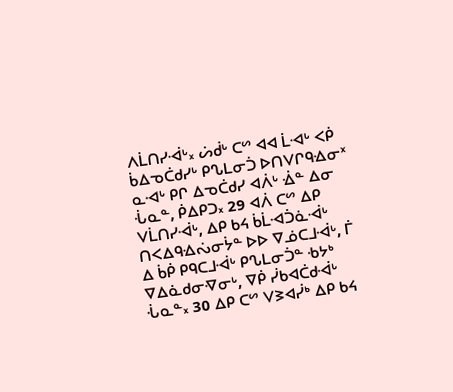ᐱᒫᑎᓯᐙᒡ᙮ ᔖᑰᒡ ᑕᔥ ᐊᐊ ᒫᐗᒡ ᐸᑮ ᑳᐃᓀᑖᑯᓯᒡ ᑭᔐᒪᓂᑑ ᐅᑎᐯᒋᑫᐎᓂᕽ ᓇᐗᒡ ᑭᒋ ᐃᓀᑖᑯᓯ ᐊᐲᒡ ᐐᓐ ᐃᓂ ᒞᓇᓐ, ᑮᐃᑭᑐ᙮ 29 ᐊᐲ ᑕᔥ ᐃᑭ ᐯᒫᑎᓯᐙᒡ, ᐃᑭ ᑲᔦ ᑳᒫᐗᑑᓈᐙᒡ ᑎᐸᐃᑫᐎᔔᓂᔮᓐ ᐅᐅ ᐁᓅᑕᒧᐙᒡ, ᒦ ᐃ ᑳᑮ ᑭᑫᑕᒧᐙᒡ ᑭᔐᒪᓂᑑᓐ ᑾᔭᒃ ᐁᐃᓈᑯᓂᐌᓂᒡ, ᐁᑮ ᓰᑲᐊᑖᑯᐙᒡ ᒞᓇᓐ᙮ 30 ᐃᑭ ᑕᔥ ᐯᕒᐊᓰᒃ ᐃᑭ ᑲᔦ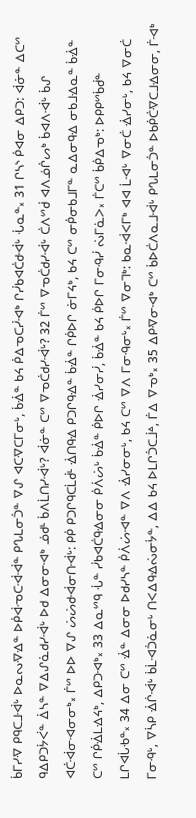ᑳᒥᓯᐌ ᑭᑫᑕᒧᐙᒡ ᐅᓇᔓᐌᐎᓐ ᐅᑮᐋᓉᑕᐙᐙᓐ ᑭᔐᒪᓂᑑᓐ ᐁᔑ ᐊᑕᐌᑕᒥᓂᒡ, ᑳᐐᓐ ᑲᔦ ᑮᐃᓀᑕᓰᐗᒃ ᒋᓰᑲᐊᑖᑯᐙᒡ ᒞᓇᓐ᙮ 31 ᒋᓴᔅ ᑮᐊᓂ ᐃᑭᑐ: ᐋᓃᓐ ᐃᑕᔥ ᑫᐃᑭᑐᔮᐹᓐ ᐄᓴᓐ ᐁᐃᔑᓈᑯᓯᐙᒡ ᐅᑯ ᐃᓂᓂᐗᒃ ᓅᑯᒻ ᑳᐱᒫᑎᓯᐙᒡ? ᐋᓃᓐ ᑕᔥ ᐁᓀᑖᑯᓯᐙᒡ? 32 ᒦᔥ ᐁᓀᑖᑯᓯᐙᒡ ᑖᐱᔥᑰ ᐊᐱᓅᒌᔕᒃ ᑳᐊᐱᐙᒡ ᑳᔑ ᐊᑖᐙᓂᐗᓂᓂᒃ᙮ ᒦᔥ ᐅᐅ ᐁᔑ ᔖᔖᑯᐙᓂᑎᐙᒡ: ᑭᑮ ᑭᑐᒋᑫᑕᒫᑰᒻ ᐐᑎᑫᐎ ᑭᑐᒋᑫᐎᓐ ᑳᐐᓐ ᒋᑮᐅᒋ ᓃᒥᔦᒃ, ᑲᔦ ᑕᔥ ᓂᑮᓂᑲᒧᒥᓐ ᓇᐃᓂᑫᐎ ᓂᑲᒧᐎᓇᓐ ᑳᐐᓐ ᑕᔥ ᒋᑮᐐᒪᐎᔦᒃ, ᐃᑭᑐᐗᒃ᙮ 33 ᐃᓇᔥᑫ ᒞᓐ ᓰᑲᐊᑖᑫᐎᓂᓂ ᑮᐲᔖᒡ ᑳᐐᓐ ᑮᐅᒋ ᐐᓯᓂᓰ, ᑳᐐᓐ ᑲᔦ ᑮᐅᒋ ᒥᓂᑴᓰ ᔔᒥᓈᐳ᙮ ᒦᑕᔥ ᑳᑮᐃᓀᒃ: ᐅᑭᑭᔥᑳᑰᓐ ᒪᒋᐊᒑᑾᓐ᙮ 34 ᐃᓂ ᑕᔥ ᐐᓐ ᐃᓂᓂ ᐅᑯᓯᓴᓐ ᑮᐲᔖᐗᓐ ᐁᐱ ᐐᓯᓂᓂᒡ, ᑲᔦ ᑕᔥ ᐁᐱ ᒥᓂᑴᓂᒡ᙮ ᒦᔥ ᐁᓂᒣᒃ: ᑲᓇᐙᐸᒥᒃ ᐊᐊ ᒫᐗᒡ ᐁᓂᑖ ᐐᓯᓂᒡ, ᑲᔦ ᐁᓂᑖ ᒥᓂᑴᒡ, ᐁᓵᑭ ᐐᒌᐙᒡ ᑳᒫᐗᑑᓈᓂᒡ ᑎᐸᐃᑫᐎᔔᓂᔮᓐ, ᐃᐃ ᑲᔦ ᐅᒪᒋᑑᑕᒨᐞ, ᒦᐃ ᐁᓀᒃ᙮ 35 ᐃᑭᐌᓂᐗᒃ ᑕᔥ ᑳᐅᑖᐱᓇᒧᐙᒡ ᑭᔐᒪᓂᑑᓐ ᐅᑲᑮᑖᐌᑕᒧᐎᓂᓂ, ᒦᐗᒃ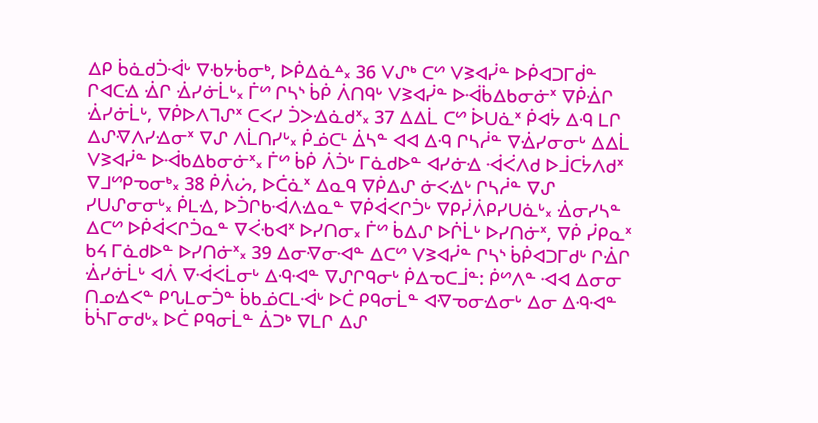ᐃᑭ ᑳᓈᑯᑑᐙᒡ ᐁᑾᔭᒀᓂᒃ, ᐅᑮᐃᓈᐞ᙮ 36 ᐯᔑᒃ ᑕᔥ ᐯᕒᐊᓰᓐ ᐅᑮᐊᑐᒥᑰᓐ ᒋᐊᑕᐎ ᐐᒋ ᐐᓯᓃᒫᒡ᙮ ᒦᔥ ᒋᓴᔅ ᑳᑮ ᐲᑎᑫᒡ ᐯᕒᐊᓰᓐ ᐅᐙᑳᐃᑲᓂᓃᕽ ᐁᑮᐐᒋ ᐐᓯᓃᒫᒡ, ᐁᑮᐅᐱᒣᔑᕽ ᑕᐸᓯ ᑑᐳᐎᓈᑯᕽ᙮ 37 ᐃᐃᒫ ᑕᔥ ᐆᑌᓈᕽ ᑮᐊᔮ ᐃᑴ ᒪᒋ ᐃᔑᐌᐱᓯᐎᓂᕽ ᐁᔑ ᐱᒫᑎᓯᒡ᙮ ᑮᓅᑕᒻ ᐄᓴᓐ ᐊᐊ ᐃᑴ ᒋᓴᓲᓐ ᐁᐐᓯᓂᓂᒡ ᐃᐃᒫ ᐯᕒᐊᓰᓐ ᐅᐙᑲᐃᑲᓂᓃᕽ᙮ ᒦᔥ ᑳᑮ ᐲᑑᒡ ᒥᓈᑯᐅᓐ ᐊᓯᓃᐎ ᐙᐹᐱᑯ ᐅᒨᑕᔮᐱᑯᕽ ᐁᒧᔥᑭᓀᓂᒃ᙮ 38 ᑮᐲᔖ, ᐅᑖᓈᕽ ᐃᓇᑫ ᐁᑮᐃᔑ ᓃᐸᐎᒡ ᒋᓴᓲᓐ ᐁᔑ ᓯᑌᔑᓂᓂᒡ᙮ ᑮᒪᐎ, ᐅᑑᒋᑲᐙᐱᐎᓇᓐ ᐁᑮᐋᐸᒋᑑᒡ ᐁᑭᓰᐲᑭᓯᑌᓈᒡ᙮ ᐐᓂᓯᓴᓐ ᐃᑕᔥ ᐅᑮᐋᐸᒋᑑᓇᓐ ᐁᐹᑾᐊᕽ ᐅᓯᑎᓂ᙮ ᒦᔥ ᑳᐃᔑ ᐅᒌᒫᒡ ᐅᓯᑎᓃᕽ, ᐁᑮ ᓰᑭᓇᕽ ᑲᔦ ᒥᓈᑯᐅᓐ ᐅᓯᑎᓃᕽ᙮ 39 ᐃᓂᐌᓂᐗᓐ ᐃᑕᔥ ᐯᕒᐊᓰᓐ ᒋᓴᔅ ᑳᑮᐊᑐᒥᑯᒡ ᒋᐐᒋ ᐐᓯᓃᒫᒡ ᐊᐲ ᐁᐙᐸᒫᓂᒡ ᐃᑴᐗᓐ ᐁᔑᒋᑫᓂᒡ ᑮᐃᓀᑕᒨᓐ: ᑮᔥᐱᓐ ᐗᐊ ᐃᓂᓂ ᑎᓄᐎᐸᓐ ᑭᔐᒪᓂᑑᓐ ᑳᑲᓅᑕᒪᐙᒡ ᐅᑖ ᑭᑫᓂᒫᓐ ᐊᐌᓀᓂᐎᓂᒡ ᐃᓂ ᐃᑴᐗᓐ ᑳᓵᒥᓂᑯᒡ᙮ ᐅᑖ ᑭᑫᓂᒫᓐ ᐄᑐᒃ ᐁᒪᒋ ᐃᔑ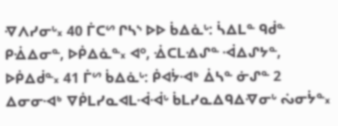ᐌᐱᓯᓂᒡ᙮ 40 ᒦᑕᔥ ᒋᓴᔅ ᐅᐅ ᑳᐃᓈᒡ: ᓵᐃᒪᓐ ᑫᑰᓐ ᑭᐐᐃᓂᓐ, ᐅᑮᐃᓈᓐ᙮ ᐊᐤ, ᐐᑕᒪᐎᔑᓐ ᐙᐃᔑᔭᓐ, ᐅᑮᐃᑰᓐ᙮ 41 ᒦᔥ ᑳᐃᓈᒡ: ᑮᐊᔮᐗᒃ ᐄᓴᓐ ᓃᔑᓐ 2 ᐃᓂᓂᐗᒃ ᐁᑮᒪᓯᓇᐊᒪᐙᐙᒡ ᑳᒪᓯᓇᐃᑫᐃᐌᓂᒡ ᔔᓂᔮᓐ᙮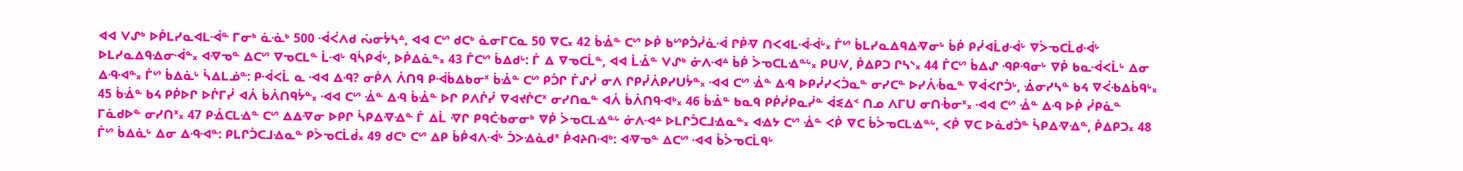ᐊᐊ ᐯᔑᒃ ᐅᑮᒪᓯᓇᐊᒪᐙᓐ ᒥᓂᒃ ᓈᓍᒃ 500 ᐙᐹᐱᑯ ᔔᓂᔮᓴᐞ, ᐊᐊ ᑕᔥ ᑯᑕᒃ ᓈᓂᒥᑕᓇ 50 ᐁᑕ᙮ 42 ᑳᐐᓐ ᑕᔥ ᐅᑮ ᑲᔥᑭᑑᓰᓈᐙ ᒋᑮᐌ ᑎᐸᐊᒪᐙᐙᒡ᙮ ᒦᔥ ᑳᒪᓯᓇᐃᑫᐃᐌᓂᒡ ᑳᑮ ᑭᓰᐊᒫᑯᐙᒡ ᐁᐴᓀᑕᒫᑯᐙᒡ ᐅᒪᓯᓇᐃᑫᐎᓂᐙᓐ᙮ ᐊᐌᓀᓐ ᐃᑕᔥ ᐁᓀᑕᒪᓐ ᒫᐗᒡ ᑫᓵᑭᐋᒡ, ᐅᑮᐃᓈᓐ᙮ 43 ᒦᑕᔥ ᑳᐃᑯᒡ: ᒦ ᐃ ᐁᓀᑕᒫᓐ, ᐊᐊ ᒫᐐᓐ ᐯᔑᒃ ᓃᐱᐗᐞ ᑳᑮ ᐴᓀᑕᒪᐎᓐᒡ᙮ ᑭᑌᐺ, ᑮᐃᑭᑐ ᒋᓴᔅ᙮ 44 ᒦᑕᔥ ᑳᐃᔑ ᑴᑭᑴᓂᒡ ᐁᑮ ᑲᓇᐙᐸᒫᒡ ᐃᓂ ᐃᑴᐗᓐ᙮ ᒦᔥ ᑳᐃᓈᒡ ᓵᐃᒪᓅᓐ: ᑭᐙᐸᒫ ᓇ ᐗᐊ ᐃᑴ? ᓂᑮᐱ ᐲᑎᑫ ᑭᐙᑳᐃᑲᓂᕽ ᑳᐐᓐ ᑕᔥ ᑭᑑᒋ ᒦᔑᓰ ᓂᐱ ᒋᑭᓰᐲᑭᓯᑌᔮᓐ᙮ ᐗᐊ ᑕᔥ ᐐᓐ ᐃᑴ ᐅᑭᓰᓯᐸᑑᓇᓐ ᓂᓯᑕᓐ ᐅᓯᐲᒀᓇᓐ ᐁᐋᐸᒋᑑᒡ, ᐐᓂᓯᓴᓐ ᑲᔦ ᐁᐹᑾᐃᑳᑫᒡ᙮ 45 ᑳᐐᓐ ᑲᔦ ᑭᑮᐅᒋ ᐅᒌᒥᓰ ᐊᐲ ᑳᐲᑎᑫᔮᓐ᙮ ᐗᐊ ᑕᔥ ᐐᓐ ᐃᑴ ᑳᐐᓐ ᐅᒋ ᑭᐱᒌᓰ ᐁᐊᔪᒌᑕᕽ ᓂᓯᑎᓇᓐ ᐊᐲ ᑳᐲᑎᑫᐗᒃ᙮ 46 ᑳᐐᓐ ᑲᓇᑫ ᑭᑮᓰᑭᓇᓰᓐ ᐋᓬᐃᑉ ᑎᓄ ᐱᒥᑌ ᓂᑎᒀᓂᕽ᙮ ᐗᐊ ᑕᔥ ᐐᓐ ᐃᑴ ᐅᑮ ᓰᑭᓈᓐ ᒥᓈᑯᐅᓐ ᓂᓯᑎᕽ᙮ 47 ᑭᐐᑕᒪᐎᓐ ᑕᔥ ᐃᐃᐌᓂ ᐅᑭᒋ ᓵᑭᐃᐌᐎᓐ ᒦ ᐃᒫ ᐌᒋ ᑭᑫᑖᑾᓂᓂᒃ ᐁᑮ ᐴᓀᑕᒪᐎᓐᒡ ᓃᐱᐗᐞ ᐅᒪᒋᑑᑕᒧᐎᓇᓐ᙮ ᐊᐎᔭ ᑕᔥ ᐐᓐ ᐸᑮ ᐁᑕ ᑳᐴᓀᑕᒪᐎᓐᒡ, ᐸᑮ ᐁᑕ ᐅᓈᑯᑑᓐ ᓵᑭᐃᐌᐎᓐ, ᑮᐃᑭᑐ᙮ 48 ᒦᔥ ᑳᐃᓈᒡ ᐃᓂ ᐃᑴᐗᓐ: ᑭᒪᒋᑑᑕᒧᐎᓇᓐ ᑭᐴᓀᑕᒫᑰ᙮ 49 ᑯᑕᒃ ᑕᔥ ᐃᑭ ᑳᑮᐊᐱᐙᒡ ᑑᐳᐎᓈᑯᕽ ᑮᐊᔨᑎᐗᒃ: ᐊᐌᓀᓐ ᐃᑕᔥ ᐗᐊ ᑳᐴᓀᑕᒫᑫᒡ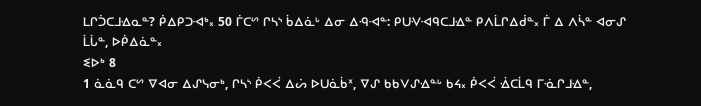ᒪᒋᑑᑕᒧᐎᓇᓐ? ᑮᐃᑭᑐᐗᒃ᙮ 50 ᒦᑕᔥ ᒋᓴᔅ ᑳᐃᓈᒡ ᐃᓂ ᐃᑴᐗᓐ: ᑭᑌᐺᐗᑫᑕᒧᐎᓐ ᑭᐱᒫᒋᐃᑰᓐ᙮ ᒦ ᐃ ᐱᓵᓐ ᐊᓂᔑ ᒫᒑᓐ, ᐅᑮᐃᓈᓐ᙮
ᓬᐅᒃ 8
1 ᓈᓈᑫ ᑕᔥ ᐁᐊᓂ ᐃᔑᓭᓂᒃ, ᒋᓴᔅ ᑮᐸᐹ ᐃᔖ ᐅᑌᓈᑳᕽ, ᐁᔑ ᑲᑲᐯᔑᐎᓐᒡ ᑲᔦ᙮ ᑮᐸᐹ ᐐᑕᒫᑫ ᒥᓍᒋᒧᐎᓐ,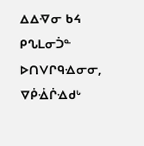ᐃᐃᐌᓂ ᑲᔦ ᑭᔐᒪᓂᑑᓐ ᐅᑎᐯᒋᑫᐎᓂᓂ, ᐁᑮᐐᒌᐎᑯᒡ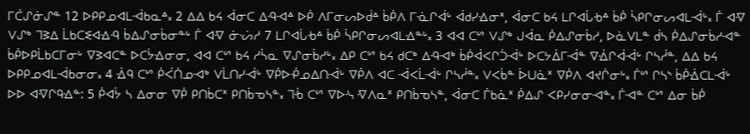ᒥᑖᔑᓃᔑᓐ 12 ᐅᑭᑭᓄᐊᒪᐙᑲᓇᐞ᙮ 2 ᐃᐃ ᑲᔦ ᐋᓂᑕ ᐃᑴᐗᐞ ᐅᑮ ᐱᒥᓂᔕᐅᑰᐞ ᑳᑮᐱ ᒥᓍᒋᐋᒡ ᐋᑯᓯᐎᓂᕽ, ᐋᓂᑕ ᑲᔦ ᒪᒋᐊᒑᑾᐞ ᑳᑮ ᓵᑭᒋᓂᔕᐊᒪᐙᒡ᙮ ᒦ ᐊᐌ ᐯᔑᒃ ᒣᕒᐃ ᒫᑲᑕᓬᐊᐎᑴ ᑳᐃᔑᓂᑳᓂᓐᒡ ᒦ ᐊᐌ ᓃᔣᓱ 7 ᒪᒋᐊᒑᑾᐞ ᑳᑮ ᓵᑭᒋᓂᔕᐊᒪᐎᓐᒡ᙮ 3 ᐊᐊ ᑕᔥ ᐯᔑᒃ ᒍᐋᓇ ᑮᐃᔑᓂᑳᓱ, ᐅᓈᐯᒪᓐ ᑰᓴ ᑮᐃᔑᓂᑳᓱᐗᓐ ᑳᑮᐅᑭᒫᑲᑕᒥᓂᒡ ᐁᕒᐊᑕᓐ ᐅᑕᔮᐎᓂᓂ, ᐊᐊ ᑕᔥ ᑲᔦ ᓱᓵᓇ ᐁᔑᓂᑳᓱᒡ᙮ ᐃᑭ ᑕᔥ ᑲᔦ ᑯᑕᒃ ᐃᑴᐗᒃ ᑳᑮᐋᐸᒋᑑᐙᒡ ᐅᑕᔭᐄᒥᐙᓐ ᐁᐐᒋᐋᐙᒡ ᒋᓴᓲᓐ, ᐃᐃ ᑲᔦ ᐅᑭᑭᓄᐊᒪᐙᑲᓂᓂ᙮ 4 ᐐᑫ ᑕᔥ ᑮᐹᑏᓄᐗᒃ ᐯᒫᑎᓯᐙᒡ ᐁᑮᐅᑸᓄᐃᑎᐙᒡ ᐁᑮᐱ ᐊᑕ ᐙᐸᒫᐙᒡ ᒋᓴᓲᓐ᙮ ᐯᐸᑳᓐ ᐆᑌᓈᕽ ᐁᑮᐱ ᐊᔪᒌᓂᒡ᙮ ᒦᔥ ᒋᓴᔅ ᑳᑮᐐᑕᒪᐙᒡ ᐅᐅ ᐊᐌᒋᑫᐎᓐ: 5 ᑮᐊᔮ ᓴ ᐃᓂᓂ ᐁᑮ ᑭᑎᑳᑕᕽ ᑭᑎᑳᓀᓴᓐ᙮ ᒣᒀ ᑕᔥ ᐁᐅᓶ ᐌᐱᓇᕽ ᑭᑎᑳᓀᓴᓐ, ᐋᓂᑕ ᒦᑲᓈᕽ ᑮᐃᔑ ᐸᑭᓯᓂᓂᐗᓐ᙮ ᒦᐗᓐ ᑕᔥ ᐃᓂ ᑳᑮ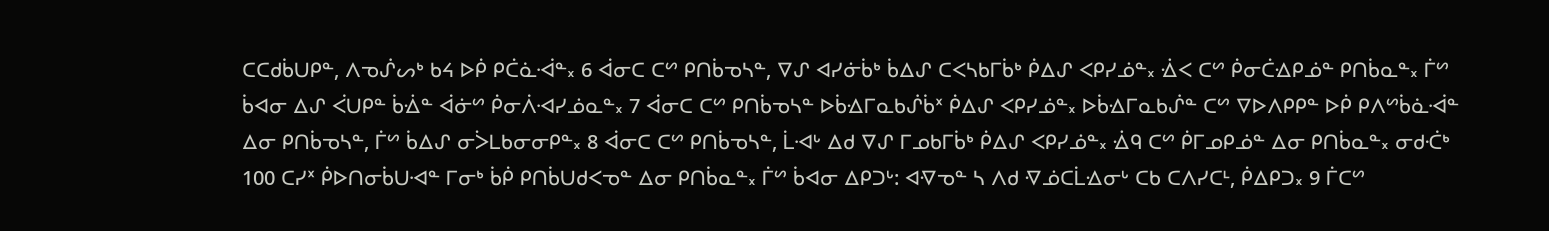ᑕᑕᑯᑳᑌᑭᓐ, ᐱᓀᔒᔕᒃ ᑲᔦ ᐅᑮ ᑭᑖᓈᐙᓐ᙮ 6 ᐋᓂᑕ ᑕᔥ ᑭᑎᑳᓀᓴᓐ, ᐁᔑ ᐊᓯᓃᑳᒃ ᑳᐃᔑ ᑕᐸᓴᑲᒥᑳᒃ ᑮᐃᔑ ᐸᑭᓯᓅᓐ᙮ ᐐᐸ ᑕᔥ ᑮᓂᑖᐎᑭᓅᓐ ᑭᑎᑳᓇᓐ᙮ ᒦᔥ ᑳᐊᓂ ᐃᔑ ᐹᑌᑭᓐ ᑳᐐᓐ ᐋᓃᔥ ᑮᓂᐲᐗᓯᓅᓇᓐ᙮ 7 ᐋᓂᑕ ᑕᔥ ᑭᑎᑳᓀᓴᓐ ᐅᑳᐎᒥᓇᑲᔒᑳᕽ ᑮᐃᔑ ᐸᑭᓯᓅᓐ᙮ ᐅᑳᐎᒥᓇᑲᔒᓐ ᑕᔥ ᐁᐅᐱᑭᑭᓐ ᐅᑮ ᑭᐱᔥᑳᓈᐙᓐ ᐃᓂ ᑭᑎᑳᓀᓴᓐ, ᒦᔥ ᑳᐃᔑ ᓂᐴᒪᑲᓂᓂᑭᓐ᙮ 8 ᐋᓂᑕ ᑕᔥ ᑭᑎᑳᓀᓴᓐ, ᒫᐗᒡ ᐃᑯ ᐁᔑ ᒥᓄᑲᒥᑳᒃ ᑮᐃᔑ ᐸᑭᓯᓅᓐ᙮ ᐐᑫ ᑕᔥ ᑮᒥᓄᑭᓅᓐ ᐃᓂ ᑭᑎᑳᓇᓐ᙮ ᓂᑯᑣᒃ 100 ᑕᓯᕽ ᑮᐅᑎᓂᑳᑌᐗᓐ ᒥᓂᒃ ᑳᑮ ᑭᑎᑳᑌᑯᐸᓀᓐ ᐃᓂ ᑭᑎᑳᓇᓐ᙮ ᒦᔥ ᑳᐊᓂ ᐃᑭᑐᒡ: ᐊᐌᓀᓐ ᓴ ᐱᑯ ᐌᓅᑕᒫᐎᓂᒡ ᑕᑲ ᑕᐱᓯᑕᒻ, ᑮᐃᑭᑐ᙮ 9 ᒦᑕᔥ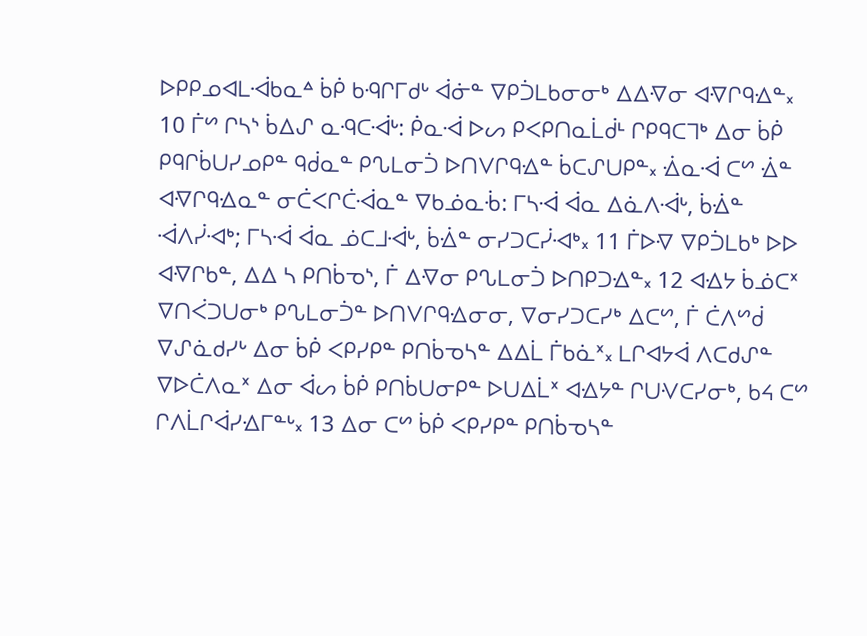ᐅᑭᑭᓄᐊᒪᐙᑲᓇᐞ ᑳᑮ ᑲᑴᒋᒥᑯᒡ ᐋᓃᓐ ᐁᑭᑑᒪᑲᓂᓂᒃ ᐃᐃᐌᓂ ᐊᐌᒋᑫᐎᓐ᙮ 10 ᒦᔥ ᒋᓴᔅ ᑳᐃᔑ ᓇᑴᑕᐙᒡ: ᑮᓇᐙ ᐅᔕ ᑭᐸᑭᑎᓇᒫᑰᒻ ᒋᑭᑫᑕᒣᒃ ᐃᓂ ᑳᑮ ᑭᑫᒋᑳᑌᓯᓄᑭᓐ ᑫᑰᓇᓐ ᑭᔐᒪᓂᑑ ᐅᑎᐯᒋᑫᐎᓐ ᑳᑕᔑᑌᑭᓐ᙮ ᐐᓇᐙ ᑕᔥ ᐐᓐ ᐊᐌᒋᑫᐎᓇᓐ ᓂᑖᐸᒋᑖᐙᓇᓐ ᐁᑲᓅᓇᒀ: ᒥᓴᐙ ᐋᓇ ᐃᓈᐱᐙᒡ, ᑳᐐᓐ ᐙᐱᓰᐗᒃ; ᒥᓴᐙ ᐋᓇ ᓅᑕᒧᐙᒡ, ᑳᐐᓐ ᓂᓯᑐᑕᓰᐗᒃ᙮ 11 ᒦᐅᐌ ᐁᑭᑑᒪᑲᒃ ᐅᐅ ᐊᐌᒋᑲᓐ, ᐃᐃ ᓴ ᑭᑎᑳᓀᔅ, ᒦ ᐃᐌᓂ ᑭᔐᒪᓂᑑ ᐅᑎᑭᑐᐎᓐ᙮ 12 ᐊᐎᔭ ᑳᓅᑕᕽ ᐁᑎᐹᑐᑌᓂᒃ ᑭᔐᒪᓂᑑᓐ ᐅᑎᐯᒋᑫᐎᓂᓂ, ᐁᓂᓯᑐᑕᓯᒃ ᐃᑕᔥ, ᒦ ᑖᐱᔥᑰ ᐁᔑᓈᑯᓯᒡ ᐃᓂ ᑳᑮ ᐸᑭᓯᑭᓐ ᑭᑎᑳᓀᓴᓐ ᐃᐃᒫ ᒦᑲᓈᕽ᙮ ᒪᒋᐊᔭᐋ ᐱᑕᑯᔑᓐ ᐁᐅᑖᐱᓇᕽ ᐃᓂ ᐋᔕ ᑳᑮ ᑭᑎᑳᑌᓂᑭᓐ ᐅᑌᐃᒫᕽ ᐊᐎᔭᓐ ᒋᑌᐺᑕᓯᓂᒃ, ᑲᔦ ᑕᔥ ᒋᐱᒫᒋᐋᓯᐎᒥᓐᒡ᙮ 13 ᐃᓂ ᑕᔥ ᑳᑮ ᐸᑭᓯᑭᓐ ᑭᑎᑳᓀᓴᓐ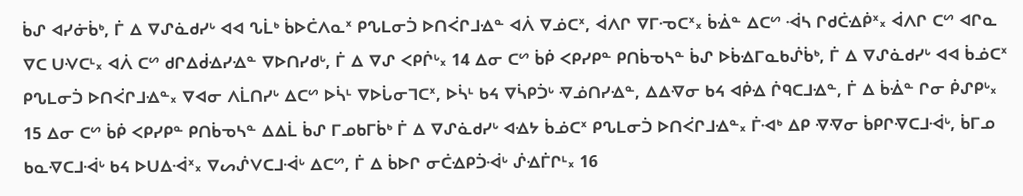ᑳᔑ ᐊᓯᓃᑳᒃ, ᒦ ᐃ ᐁᔑᓈᑯᓯᒡ ᐊᐊ ᔐᒫᒃ ᑳᐅᑖᐱᓇᕽ ᑭᔐᒪᓂᑑ ᐅᑎᐹᒋᒧᐎᓐ ᐊᐲ ᐁᓅᑕᕽ, ᐋᐱᒋ ᐁᒥᓉᑕᕽ᙮ ᑳᐐᓐ ᐃᑕᔥ ᐙᓴ ᒋᑯᑖᐎᑮᕽ᙮ ᐋᐱᒋ ᑕᔥ ᐊᒋᓇ ᐁᑕ ᑌᐺᑕᒻ᙮ ᐊᐲ ᑕᔥ ᑯᒋᐃᑰᐎᓯᐎᓐ ᐁᐅᑎᓯᑯᒡ, ᒦ ᐃ ᐁᔑ ᐸᑭᒌᒡ᙮ 14 ᐃᓂ ᑕᔥ ᑳᑮ ᐸᑭᓯᑭᓐ ᑭᑎᑳᓀᓴᓐ ᑳᔑ ᐅᑳᐎᒥᓇᑲᔒᑳᒃ, ᒦ ᐃ ᐁᔑᓈᑯᓯᒡ ᐊᐊ ᑳᓅᑕᕽ ᑭᔐᒪᓂᑑ ᐅᑎᐹᒋᒧᐎᓐ᙮ ᐁᐊᓂ ᐱᒫᑎᓯᒡ ᐃᑕᔥ ᐅᓵᒻ ᐁᐅᒑᓂᒣᑕᕽ, ᐅᓵᒻ ᑲᔦ ᐁᓵᑭᑑᒡ ᐌᓅᑎᓯᐎᓐ, ᐃᐃᐌᓂ ᑲᔦ ᐊᑮᐎ ᒌᑫᑕᒧᐎᓐ, ᒦ ᐃ ᑳᐐᓐ ᒋᓂ ᑮᔑᑭᒡ᙮ 15 ᐃᓂ ᑕᔥ ᑳᑮ ᐸᑭᓯᑭᓐ ᑭᑎᑳᓀᓴᓐ ᐃᐃᒫ ᑳᔑ ᒥᓄᑲᒥᑳᒃ ᒦ ᐃ ᐁᔑᓈᑯᓯᒡ ᐊᐎᔭ ᑳᓅᑕᕽ ᑭᔐᒪᓂᑑ ᐅᑎᐹᒋᒧᐎᓐ᙮ ᒦᐗᒃ ᐃᑭ ᐌᐌᓂ ᑳᑭᒋᐌᑕᒧᐙᒡ, ᑳᒥᓄ ᑲᓇᐌᑕᒧᐙᒡ ᑲᔦ ᐅᑌᐃᐙᕽ᙮ ᐁᔕᔒᐯᑕᒧᐙᒡ ᐃᑕᔥ, ᒦ ᐃ ᑳᐅᒋ ᓂᑖᐎᑭᑑᐙᒡ ᔒᐎᒦᒋᒻ᙮ 16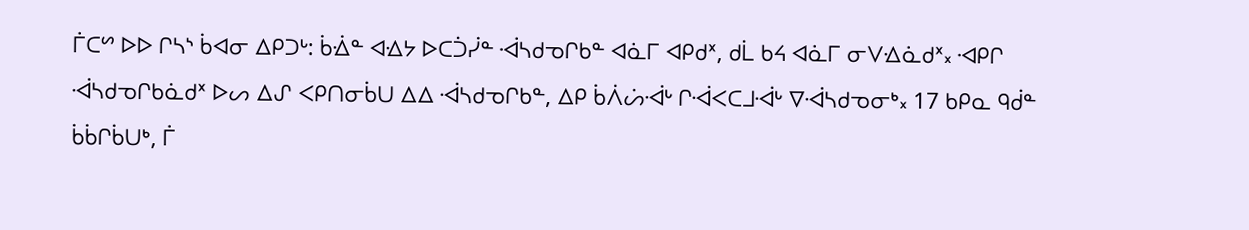ᒦᑕᔥ ᐅᐅ ᒋᓴᔅ ᑳᐊᓂ ᐃᑭᑐᒡ: ᑳᐐᓐ ᐊᐎᔭ ᐅᑕᑑᓰᓐ ᐙᓴᑯᓀᒋᑲᓐ ᐊᓈᒥ ᐊᑭᑯᕽ, ᑯᒫ ᑲᔦ ᐊᓈᒥ ᓂᐯᐎᓈᑯᕽ᙮ ᐗᑭᒋ ᐙᓴᑯᓀᒋᑲᓈᑯᕽ ᐅᔕ ᐃᔑ ᐸᑭᑎᓂᑳᑌ ᐃᐃ ᐙᓴᑯᓀᒋᑲᓐ, ᐃᑭ ᑳᐲᔖᐙᒡ ᒋᐙᐸᑕᒧᐙᒡ ᐁᐙᓴᑯᓀᓂᒃ᙮ 17 ᑲᑭᓇ ᑫᑰᓐ ᑳᑳᒋᑳᑌᒃ, ᒦ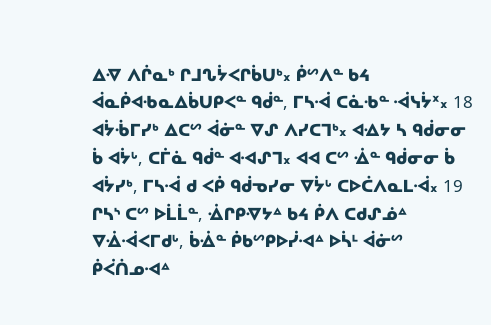ᐃᐌ ᐱᒌᓇᒃ ᒋᒧᔐᔮᐸᒋᑳᑌᒃ᙮ ᑮᔥᐱᓐ ᑲᔦ ᐋᓇᑮᐊᑾᓇᐃᑳᑌᑭᐸᓐ ᑫᑰᓐ, ᒥᓴᐙ ᑕᓈᑾᓐ ᐙᓭᔮᕽ᙮ 18 ᐊᔮᒀᒥᓯᒃ ᐃᑕᔥ ᐋᓃᓐ ᐁᔑ ᐱᓯᑕᒣᒃ᙮ ᐊᐎᔭ ᓴ ᑫᑰᓂᓂ ᑳ ᐊᔮᒡ, ᑕᒦᓈ ᑫᑰᓐ ᐊᐗᔑᒣ᙮ ᐊᐊ ᑕᔥ ᐐᓐ ᑫᑰᓂᓂ ᑳ ᐊᔮᓯᒃ, ᒥᓴᐙ ᑯ ᐸᑮ ᑫᑰᓀᓯᓂ ᐁᔮᒡ ᑕᐅᑖᐱᓇᒪᐙ᙮ 19 ᒋᓴᔅ ᑕᔥ ᐅᒫᒫᓐ, ᐐᒋᑭᐌᔭᐞ ᑲᔦ ᑮᐱ ᑕᑯᔑᓅᐞ ᐁᐐᐙᐸᒥᑯᒡ, ᑳᐐᓐ ᑮᑲᔥᑭᐅᓰᐗᐞ ᐅᓵᒻ ᐋᓃᔥ ᑮᐹᑏᓄᐗᐞ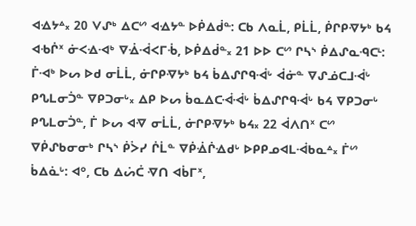ᐊᐎᔭᐞ᙮ 20 ᐯᔑᒃ ᐃᑕᔥ ᐊᐎᔭᓐ ᐅᑮᐃᑰᓐ: ᑕᑲ ᐱᓇᒫ, ᑭᒫᒫ, ᑮᒋᑭᐌᔭᒃ ᑲᔦ ᐊᑾᒌᕽ ᓃᐸᐎᐗᒃ ᐁᐐᐙᐸᒥᒀ, ᐅᑮᐃᑰᓐ᙮ 21 ᐅᐅ ᑕᔥ ᒋᓴᔅ ᑮᐃᔑᓇᑴᑕᒻ: ᒦᐗᒃ ᐅᔕ ᐅᑯ ᓂᒫᒫ, ᓃᒋᑭᐌᔭᒃ ᑲᔦ ᑳᐃᔑᒋᑫᐙᒡ ᐋᓃᓐ ᐁᔑᓅᑕᒧᐙᒡ ᑭᔐᒪᓂᑑᓐ ᐁᑭᑐᓂᒡ᙮ ᐃᑭ ᐅᔕ ᑳᓇᐃᑕᐙᐙᒡ ᑳᐃᔑᒋᑫᐙᒡ ᑲᔦ ᐁᑭᑐᓂᒡ ᑭᔐᒪᓂᑑᓐ, ᒦ ᐅᔕ ᐊᐌ ᓂᒫᒫ, ᓃᒋᑭᐌᔭᒃ ᑲᔦ᙮ 22 ᐋᐱᑎᕽ ᑕᔥ ᐁᑮᔑᑲᓂᓂᒃ ᒋᓴᔅ ᑮᐴᓯ ᒌᒫᓐ ᐁᑮᐐᒌᐎᑯᒡ ᐅᑭᑭᓄᐊᒪᐙᑲᓇᐞ᙮ ᒦᔥ ᑳᐃᓈᒡ: ᐊᐤ, ᑕᑲ ᐃᔖᑖ ᐌᑎ ᐊᑳᒥᕽ,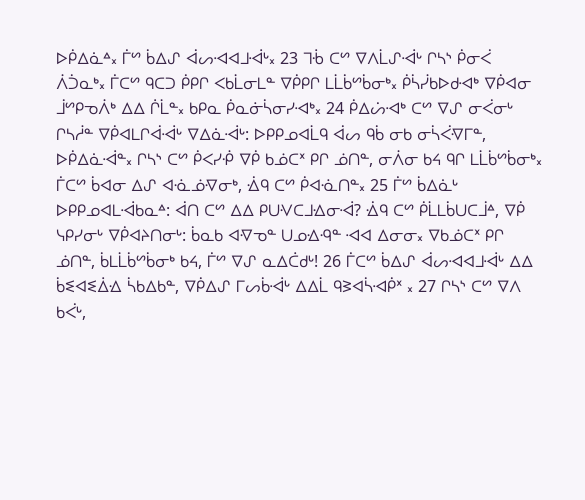ᐅᑮᐃᓈᐞ᙮ ᒦᔥ ᑳᐃᔑ ᐋᔕᐗᐊᒧᐙᒡ᙮ 23 ᒣᒀ ᑕᔥ ᐁᐱᒫᔑᐙᒡ ᒋᓴᔅ ᑮᓂᐹ ᐲᑑᓇᒃ᙮ ᒦᑕᔥ ᑫᑕᑐ ᑮᑭᒋ ᐸᑲᒫᓂᒪᓐ ᐁᑮᑭᒋ ᒪᒫᑳᔥᑳᓂᒃ᙮ ᑮᓵᓰᑲᐅᑯᐗᒃ ᐁᑮᐊᓂ ᒨᔥᑭᓀᐲᒃ ᐃᐃ ᒌᒫᓐ᙮ ᑲᑭᓇ ᑮᓇᓃᓵᓂᓯᐗᒃ᙮ 24 ᑮᐃᔖᐗᒃ ᑕᔥ ᐁᔑ ᓂᐹᓂᒡ ᒋᓴᓲᓐ ᐁᑮᐊᒪᒋᐋᐙᒡ ᐁᐃᓈᐙᒡ: ᐅᑭᑭᓄᐊᒫᑫ ᐋᔕ ᑫᑳ ᓂᑲ ᓂᓵᐹᐌᒥᓐ, ᐅᑮᐃᓈᐙᓐ᙮ ᒋᓴᔅ ᑕᔥ ᑮᐸᓯᑸ ᐁᑮ ᑲᓅᑕᕽ ᑭᒋ ᓅᑎᓐ, ᓂᐲᓂ ᑲᔦ ᑫᒋ ᒪᒫᑳᔥᑳᓂᒃ᙮ ᒦᑕᔥ ᑳᐊᓂ ᐃᔑ ᐊᓍᓅᐌᓂᒃ, ᐐᑫ ᑕᔥ ᑮᐊᓍᑎᓐ᙮ 25 ᒦᔥ ᑳᐃᓈᒡ ᐅᑭᑭᓄᐊᒪᐙᑲᓇᐞ: ᐋᑎ ᑕᔥ ᐃᐃ ᑭᑌᐺᑕᒧᐎᓂᐙ? ᐐᑫ ᑕᔥ ᑮᒫᒪᑳᑌᑕᒨᐞ, ᐁᑮ ᓭᑭᓯᓂᒡ ᐁᑮᐊᔨᑎᓂᒡ: ᑳᓇᑲ ᐊᐌᓀᓐ ᑌᓄᐎᑴᓐ ᐗᐊ ᐃᓂᓂ᙮ ᐁᑲᓅᑕᕽ ᑭᒋ ᓅᑎᓐ, ᑳᒪᒫᑳᔥᑳᓂᒃ ᑲᔦ, ᒦᔥ ᐁᔑ ᓇᐃᑖᑯᒡ! 26 ᒦᑕᔥ ᑳᐃᔑ ᐋᔕᐗᐊᒧᐙᒡ ᐃᐃ ᑳᓬᐊᓬᐄᐎ ᓵᑲᐃᑲᓐ, ᐁᑮᐃᔑ ᒥᔕᑳᐙᒡ ᐃᐃᒫ ᑫᕒᐊᓵᐗᑮᕽ ᙮ 27 ᒋᓴᔅ ᑕᔥ ᐁᐱ ᑲᐹᒡ,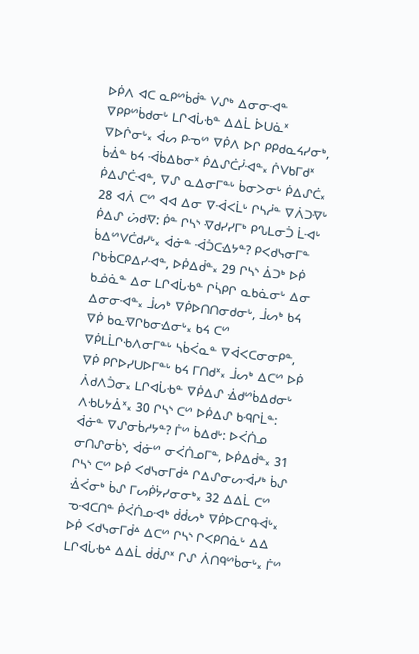ᐅᑮᐱ ᐊᑕ ᓇᑭᔥᑳᑰᓐ ᐯᔑᒃ ᐃᓂᓂᐗᓐ ᐁᑭᑭᔥᑳᑯᓂᒡ ᒪᒋᐊᒑᑾᓐ ᐃᐃᒫ ᐆᑌᓈᕽ ᐁᐅᒌᓂᒡ᙮ ᐋᔕ ᑭᓉᔥ ᐁᑮᐱ ᐅᒋ ᑭᑭᑯᓇᔦᓯᓂᒃ, ᑳᐐᓐ ᑲᔦ ᐙᑳᐃᑲᓂᕽ ᑮᐃᔑᑖᓰᐗᓐ᙮ ᒌᐯᑲᒥᑯᕽ ᑮᐃᔑᑖᐗᓐ, ᐁᔑ ᓇᐃᓂᒥᓐᒡ ᑳᓂᐳᓂᒡ ᑮᐃᔑᑖ᙮ 28 ᐊᐲ ᑕᔥ ᐊᐊ ᐃᓂ ᐁᐙᐸᒫᒡ ᒋᓴᓲᓐ ᐁᐲᑐᐌᒡ ᑮᐃᔑ ᔖᑯᐌ: ᑮᓐ ᒋᓴᔅ ᐌᑯᓯᓯᒥᒃ ᑭᔐᒪᓂᑑ ᒫᐗᒡ ᑳᐃᔥᐯᑖᑯᓯᒡ᙮ ᐋᓃᓐ ᐙᑑᑕᐎᔭᓐ? ᑭᐸᑯᓭᓂᒥᓐ ᒋᑲᒀᑕᑭᐃᓯᐗᓐ, ᐅᑮᐃᑰᓐ᙮ 29 ᒋᓴᔅ ᐄᑐᒃ ᐅᑮ ᑲᓅᓈᓐ ᐃᓂ ᒪᒋᐊᒑᑾᓐ ᒋᓵᑭᒋ ᓇᑲᓈᓂᒡ ᐃᓂ ᐃᓂᓂᐗᓐ᙮ ᒨᔕᒃ ᐁᑮᐅᑎᑎᓂᑯᓂᒡ, ᒨᔕᒃ ᑲᔦ ᐁᑮ ᑲᓇᐌᒋᑲᓂᐎᓂᒡ᙮ ᑲᔦ ᑕᔥ ᐁᑮᒪᒫᒋᑾᐱᓂᒥᓐᒡ ᓴᑳᐹᓇᓐ ᐁᐋᐸᑕᓂᓂᑭᓐ, ᐁᑮ ᑭᒋᐅᓯᑌᐅᒥᓐᒡ ᑲᔦ ᒥᑎᑯᕽ᙮ ᒨᔕᒃ ᐃᑕᔥ ᐅᑮ ᐲᑯᐱᑑᓂ᙮ ᒪᒋᐊᒑᑾᓐ ᐁᑮᐃᔑ ᐐᑯᔥᑳᐃᑯᓂᒡ ᐱᑾᒐᔭᐄᕽ᙮ 30 ᒋᓴᔅ ᑕᔥ ᐅᑮᐃᔑ ᑲᑴᒋᒫᓐ: ᐋᓃᓐ ᐁᔑᓂᑳᓱᔭᓐ? ᒦᔥ ᑳᐃᑯᒡ: ᐅᐹᑏᓄ ᓂᑎᔑᓂᑳᔅ, ᐋᓃᔥ ᓂᐹᑏᓄᒥᓐ, ᐅᑮᐃᑰᓐ᙮ 31 ᒋᓴᔅ ᑕᔥ ᐅᑮ ᐸᑯᓭᓂᒥᑰᐞ ᒋᐃᔑᓂᔕᐙᓯᒃ ᑳᔑ ᐐᐹᓂᒃ ᑳᔑ ᒥᔕᑮᔮᓯᓂᓂᒃ᙮ 32 ᐃᐃᒫ ᑕᔥ ᓀᐗᑕᑎᓐ ᑮᐹᑏᓄᐗᒃ ᑰᑰᔕᒃ ᐁᑮᐅᑕᒋᑫᐙᒡ᙮ ᐅᑮ ᐸᑯᓭᓂᒥᑰᐞ ᐃᑕᔥ ᒋᓴᔅ ᒋᐸᑭᑎᓈᒡ ᐃᐃ ᒪᒋᐊᒑᑾᐞ ᐃᐃᒫ ᑰᑰᔑᕽ ᒋᔑ ᐲᑎᑫᔥᑳᓂᒡ᙮ ᒦᔥ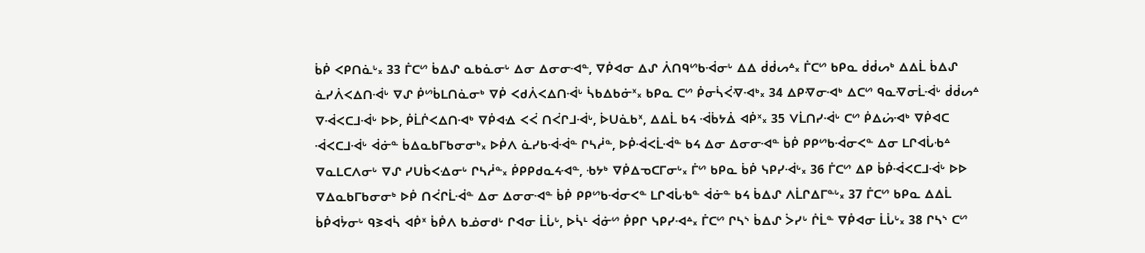ᑳᑮ ᐸᑭᑎᓈᒡ᙮ 33 ᒦᑕᔥ ᑳᐃᔑ ᓇᑲᓈᓂᒡ ᐃᓂ ᐃᓂᓂᐗᓐ, ᐁᑮᐊᓂ ᐃᔑ ᐲᑎᑫᔥᑲᐙᓂᒡ ᐃᐃ ᑰᑰᔕᐞ᙮ ᒦᑕᔥ ᑲᑭᓇ ᑰᑰᔕᒃ ᐃᐃᒫ ᑳᐃᔑ ᓈᓯᐲᐸᐃᑎᐙᒡ ᐁᔑ ᑮᔥᑳᒪᑎᓈᓂᒃ ᐁᑮ ᐸᑯᐲᐸᐃᑎᐙᒡ ᓵᑲᐃᑲᓃᕽ᙮ ᑲᑭᓇ ᑕᔥ ᑮᓂᓵᐹᐌᐗᒃ᙮ 34 ᐃᑭᐌᓂᐗᒃ ᐃᑕᔥ ᑫᓇᐌᓂᒫᐙᒡ ᑰᑰᔕᐞ ᐁᐙᐸᑕᒧᐙᒡ ᐅᐅ, ᑮᒫᒌᐸᐃᑎᐗᒃ ᐁᑮᐊᐎ ᐸᐹ ᑎᐹᒋᒧᐙᒡ, ᐆᑌᓈᑲᕽ, ᐃᐃᒫ ᑲᔦ ᐙᑳᔭᐄ ᐊᑮᕽ᙮ 35 ᐯᒫᑎᓯᐙᒡ ᑕᔥ ᑮᐃᔖᐗᒃ ᐁᑮᐊᑕ ᐙᐸᑕᒧᐙᒡ ᐋᓃᓐ ᑳᐃᓇᑲᒥᑲᓂᓂᒃ᙮ ᐅᑮᐱ ᓈᓯᑲᐙᐙᓐ ᒋᓴᓲᓐ, ᐅᑮᐙᐸᒫᐙᓐ ᑲᔦ ᐃᓂ ᐃᓂᓂᐗᓐ ᑳᑮ ᑭᑭᔥᑲᐙᓂᐸᓐ ᐃᓂ ᒪᒋᐊᒑᑾᐞ ᐁᓇᒪᑕᐱᓂᒡ ᐁᔑ ᓯᑌᑳᐸᐎᓂᒡ ᒋᓴᓲᓐ᙮ ᑮᑭᑭᑯᓇᔦᐗᓐ, ᑾᔭᒃ ᐁᑮᐃᓀᑕᒥᓂᒡ᙮ ᒦᔥ ᑲᑭᓇ ᑳᑮ ᓭᑭᓯᐙᒡ᙮ 36 ᒦᑕᔥ ᐃᑭ ᑳᑮᐙᐸᑕᒧᐙᒡ ᐅᐅ ᐁᐃᓇᑲᒥᑲᓂᓂᒃ ᐅᑮ ᑎᐹᒋᒫᐙᓐ ᐃᓂ ᐃᓂᓂᐗᓐ ᑳᑮ ᑭᑭᔥᑲᐙᓂᐸᓐ ᒪᒋᐊᒑᑾᓐ ᐋᓃᓐ ᑲᔦ ᑳᐃᔑ ᐱᒫᒋᐃᒥᓐᒡ᙮ 37 ᒦᑕᔥ ᑲᑭᓇ ᐃᐃᒫ ᑳᑮᐊᔮᓂᒡ ᑫᕒᐊᓵ ᐊᑮᕽ ᑳᑮᐱ ᑲᓅᓂᑯᒡ ᒋᐊᓂ ᒫᒑᒡ, ᐅᓵᒻ ᐋᓃᔥ ᑮᑭᒋ ᓭᑭᓯᐗᐞ᙮ ᒦᑕᔥ ᒋᓴᔅ ᑳᐃᔑ ᐴᓯᒡ ᒌᒫᓐ ᐁᑮᐊᓂ ᒫᒑᒡ᙮ 38 ᒋᓴᔅ ᑕᔥ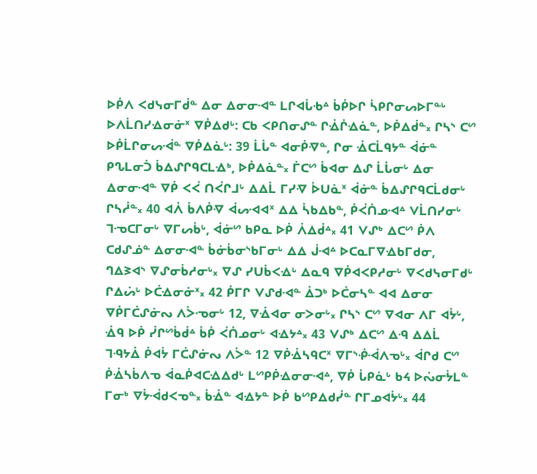ᐅᑮᐱ ᐸᑯᓭᓂᒥᑰᓐ ᐃᓂ ᐃᓂᓂᐗᓐ ᒪᒋᐊᒑᑾᐞ ᑳᑮᐅᒋ ᓵᑭᒋᓂᔕᐅᒥᓐᒡ ᐅᐱᒫᑎᓯᐎᓂᓃᕽ ᐁᑮᐃᑯᒡ: ᑕᑲ ᐸᑭᑎᓂᔑᓐ ᒋᐐᒌᐎᓈᓐ, ᐅᑮᐃᑰᓐ᙮ ᒋᓴᔅ ᑕᔥ ᐅᑮᒫᒋᓂᔕᐙᓐ ᐁᑮᐃᓈᒡ: 39 ᒫᒑᓐ ᐊᓂᑮᐌᓐ, ᒋᓂ ᐐᑕᒫᑫᔭᓐ ᐋᓃᓐ ᑭᔐᒪᓂᑑ ᑳᐃᔑᒋᑫᑕᒪᐎᒃ, ᐅᑮᐃᓈᓐ᙮ ᒦᑕᔥ ᑳᐊᓂ ᐃᔑ ᒫᒑᓂᒡ ᐃᓂ ᐃᓂᓂᐗᓐ ᐁᑮ ᐸᐹ ᑎᐹᒋᒧᒡ ᐃᐃᒫ ᒥᓯᐌ ᐆᑌᓈᕽ ᐋᓃᓐ ᑳᐃᔑᒋᑫᑕᒫᑯᓂᒡ ᒋᓴᓲᓐ᙮ 40 ᐊᐲ ᑳᐱᑮᐌ ᐋᔕᐗᐊᕽ ᐃᐃ ᓵᑲᐃᑲᓐ, ᑮᐹᑏᓄᐗᐞ ᐯᒫᑎᓯᓂᒡ ᒣᓉᑕᒥᓂᒡ ᐁᒥᔕᑳᒡ, ᐋᓃᔥ ᑲᑭᓇ ᐅᑮ ᐲᐃᑰᐞ᙮ 41 ᐯᔑᒃ ᐃᑕᔥ ᑮᐱ ᑕᑯᔑᓅᓐ ᐃᓂᓂᐗᓐ ᑳᓃᑳᓂᔅᑲᒥᓂᒡ ᐃᐃ ᒎᐗᐞ ᐅᑕᓇᒥᐁᐎᑲᒥᑯᓂ, ᒉᐃᕒᐊᔅ ᐁᔑᓂᑳᓱᓂᒡ᙮ ᐁᔑ ᓯᑌᑳᐸᐎᒡ ᐃᓇᑫ ᐁᑮᐊᐸᑭᓱᓂᒡ ᐁᐸᑯᓭᓂᒥᑯᒡ ᒋᐃᔖᒡ ᐅᑖᐎᓂᓃᕽ᙮ 42 ᑮᒥᒋ ᐯᔑᑯᐗᓐ ᐄᑐᒃ ᐅᑖᓂᓴᓐ ᐊᐊ ᐃᓂᓂ ᐁᑮᒥᑖᔑᓃᔓ ᐱᐴᓉᓂᒡ 12, ᐁᐐᐊᓂ ᓂᐳᓂᒡ᙮ ᒋᓴᔅ ᑕᔥ ᐁᐊᓂ ᐱᒥ ᐊᔮᒡ, ᐐᑫ ᐅᑮ ᓰᒋᔥᑳᑰᐞ ᑳᑮ ᐹᑏᓄᓂᒡ ᐊᐎᔭᐞ᙮ 43 ᐯᔑᒃ ᐃᑕᔥ ᐃᑴ ᐃᐃᒫ ᒣᑴᔭᐄ ᑮᐊᔮ ᒥᑖᔑᓃᔓ ᐱᐴᓐ 12 ᐁᑮᐐᓴᑫᑕᕽ ᐁᒥᔅᑸᐙᐱᓀᒡ᙮ ᐋᒋᑯ ᑕᔥ ᑮᐐᓴᑳᐱᓀ ᐋᓇᑮᐊᑕᐎᐃᑯᒡ ᒪᔥᑭᑮᐎᓂᓂᐗᐞ, ᐁᑮ ᒑᑭᓈᒡ ᑲᔦ ᐅᔔᓂᔮᒪᓐ ᒥᓂᒃ ᐁᔮᐙᑯᐸᓀᓐ᙮ ᑳᐐᓐ ᐊᐎᔭᓐ ᐅᑮ ᑲᔥᑭᐃᑯᓰᓐ ᒋᒥᓄᐊᔮᒡ᙮ 44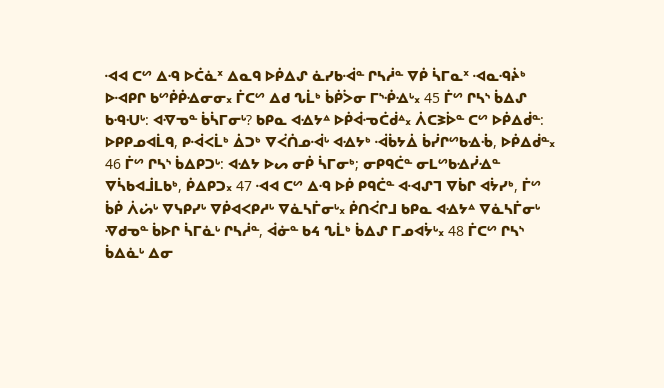ᐗᐊ ᑕᔥ ᐃᑴ ᐅᑖᓈᕽ ᐃᓇᑫ ᐅᑮᐃᔑ ᓈᓯᑲᐙᓐ ᒋᓴᓲᓐ ᐁᑮ ᓵᒥᓇᕽ ᐗᓇᑴᔩᒃ ᐅᐗᑭᒋ ᑲᔥᑮᑮᐎᓂᓂ᙮ ᒦᑕᔥ ᐃᑯ ᔐᒫᒃ ᑳᑮᐴᓂ ᒥᔅᑸᐎᒡ᙮ 45 ᒦᔥ ᒋᓴᔅ ᑳᐃᔑ ᑲᑴᑗᒡ: ᐊᐌᓀᓐ ᑳᓵᒥᓂᒡ? ᑲᑭᓇ ᐊᐎᔭᐞ ᐅᑮᐋᓉᑖᑰᐞ᙮ ᐲᑕᕒᐆᓐ ᑕᔥ ᐅᑮᐃᑰᓐ: ᐅᑭᑭᓄᐊᒫᑫ, ᑭᐙᐸᒫᒃ ᐄᑐᒃ ᐁᐹᑏᓄᐙᒡ ᐊᐎᔭᒃ ᐙᑳᔭᐄ ᑳᓰᒋᔥᑲᐎᒀ, ᐅᑮᐃᑰᓐ᙮ 46 ᒦᔥ ᒋᓴᔅ ᑳᐃᑭᑐᒡ: ᐊᐎᔭ ᐅᔕ ᓂᑮ ᓵᒥᓂᒃ; ᓂᑭᑫᑖᓐ ᓂᒪᔥᑲᐎᓰᐎᓐ ᐁᓵᑲᐊᒨᒪᑲᒃ, ᑮᐃᑭᑐ᙮ 47 ᐗᐊ ᑕᔥ ᐃᑴ ᐅᑮ ᑭᑫᑖᓐ ᐊᐗᔑᒣ ᐁᑳᒋ ᐊᔮᓯᒃ, ᒦᔥ ᑳᑮ ᐲᔖᒡ ᐁᓭᑭᓯᒡ ᐁᑮᐊᐸᑭᓱᒡ ᐁᓈᓴᒦᓂᒡ᙮ ᑮᑎᐹᒋᒧ ᑲᑭᓇ ᐊᐎᔭᐞ ᐁᓈᓴᒦᓂᒡ ᐌᑯᓀᓐ ᑳᐅᒋ ᓵᒥᓈᒡ ᒋᓴᓲᓐ, ᐋᓃᓐ ᑲᔦ ᔐᒫᒃ ᑳᐃᔑ ᒥᓄᐊᔮᒡ᙮ 48 ᒦᑕᔥ ᒋᓴᔅ ᑳᐃᓈᒡ ᐃᓂ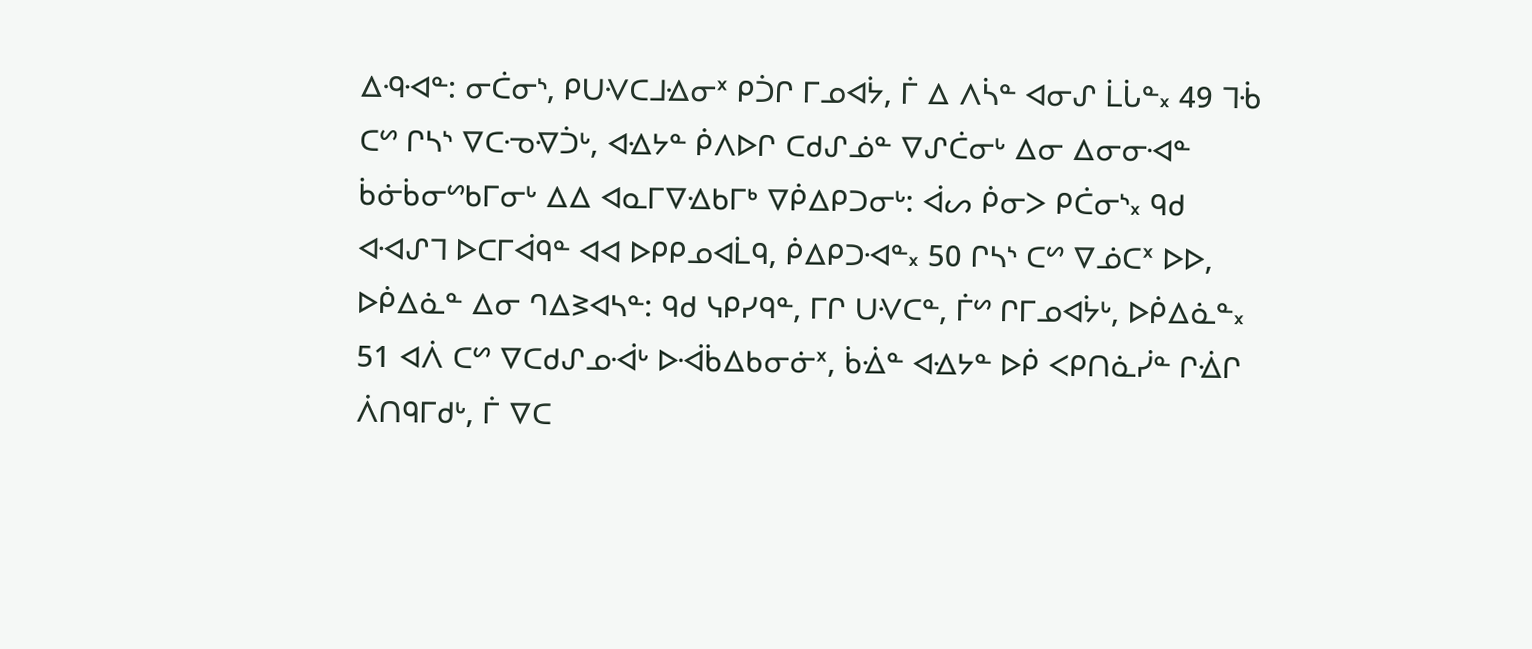ᐃᑴᐗᓐ: ᓂᑖᓂᔅ, ᑭᑌᐺᑕᒧᐎᓂᕽ ᑭᑑᒋ ᒥᓄᐊᔮ, ᒦ ᐃ ᐱᓵᓐ ᐊᓂᔑ ᒫᒑᓐ᙮ 49 ᒣᒀ ᑕᔥ ᒋᓴᔅ ᐁᑕᓉᐌᑑᒡ, ᐊᐎᔭᓐ ᑮᐱᐅᒋ ᑕᑯᔑᓅᓐ ᐁᔑᑖᓂᒡ ᐃᓂ ᐃᓂᓂᐗᓐ ᑳᓃᑳᓂᔥᑲᒥᓂᒡ ᐃᐃ ᐊᓇᒥᐁᐎᑲᒥᒃ ᐁᑮᐃᑭᑐᓂᒡ: ᐋᔕ ᑮᓂᐳ ᑭᑖᓂᔅ᙮ ᑫᑯ ᐊᐗᔑᒣ ᐅᑕᒥᐋᑫᓐ ᐊᐊ ᐅᑭᑭᓄᐊᒫᑫ, ᑮᐃᑭᑐᐗᓐ᙮ 50 ᒋᓴᔅ ᑕᔥ ᐁᓅᑕᕽ ᐅᐅ, ᐅᑮᐃᓈᓐ ᐃᓂ ᒉᐃᕒᐊᓴᓐ: ᑫᑯ ᓭᑭᓯᑫᓐ, ᒥᒋ ᑌᐺᑕᓐ, ᒦᔥ ᒋᒥᓄᐊᔮᒡ, ᐅᑮᐃᓈᓐ᙮ 51 ᐊᐲ ᑕᔥ ᐁᑕᑯᔑᓄᐙᒡ ᐅᐙᑳᐃᑲᓂᓃᕽ, ᑳᐐᓐ ᐊᐎᔭᓐ ᐅᑮ ᐸᑭᑎᓈᓰᓐ ᒋᐐᒋ ᐲᑎᑫᒥᑯᒡ, ᒦ ᐁᑕ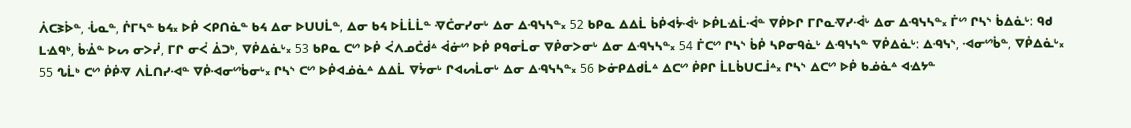ᐲᑕᕒᐆᓐ, ᒞᓇᓐ, ᒌᒥᓴᓐ ᑲᔦ᙮ ᐅᑮ ᐸᑭᑎᓈᓐ ᑲᔦ ᐃᓂ ᐅᑌᑌᒫᓐ, ᐃᓂ ᑲᔦ ᐅᒫᒫᒫᓐ ᐌᑖᓂᓯᓂᒡ ᐃᓂ ᐃᑴᓭᓴᓐ᙮ 52 ᑲᑭᓇ ᐃᐃᒫ ᑳᑮᐊᔮᐙᒡ ᐅᑮᒪᐎᒫᐙᓐ ᐁᑮᐅᒋ ᒥᒋᓇᐌᓯᐙᒡ ᐃᓂ ᐃᑴᓭᓴᓐ᙮ ᒦᔥ ᒋᓴᔅ ᑳᐃᓈᒡ: ᑫᑯ ᒪᐎᑫᒃ, ᑳᐐᓐ ᐅᔕ ᓂᐳᓰ, ᒥᒋ ᓂᐹ ᐄᑐᒃ, ᐁᑮᐃᓈᒡ᙮ 53 ᑲᑭᓇ ᑕᔥ ᐅᑮ ᐹᐱᓄᑖᑰᐞ ᐋᓃᔥ ᐅᑮ ᑭᑫᓂᒫᓂ ᐁᑮᓂᐳᓂᒡ ᐃᓂ ᐃᑴᓭᓴᓐ᙮ 54 ᒦᑕᔥ ᒋᓴᔅ ᑳᑮ ᓴᑭᓂᑫᓈᒡ ᐃᑴᓭᓴᓐ ᐁᑮᐃᓈᒡ: ᐃᑴᓭᔅ, ᐗᓂᔥᑳᓐ, ᐁᑮᐃᓈᒡ᙮ 55 ᔐᒫᒃ ᑕᔥ ᑮᑮᐌ ᐱᒫᑎᓯᐗᓐ ᐁᑮᐗᓂᔥᑳᓂᒡ᙮ ᒋᓴᔅ ᑕᔥ ᐅᑮᐊᓅᓈᐞ ᐃᐃᒫ ᐁᔮᓂᒡ ᒋᐊᔕᒫᓂᒡ ᐃᓂ ᐃᑴᓭᓴᓐ᙮ 56 ᐅᓃᑭᐃᑯᒫᐞ ᐃᑕᔥ ᑮᑭᒋ ᒫᒪᑳᑌᑕᒨᐞ᙮ ᒋᓴᔅ ᐃᑕᔥ ᐅᑮ ᑲᓅᓈᐞ ᐊᐎᔭᓐ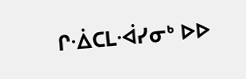ᒋᐐᑕᒪᐙᓯᓂᒃ ᐅᐅ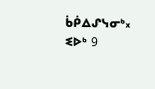ᑳᑮᐃᔑᓭᓂᒃ᙮
ᓬᐅᒃ 9